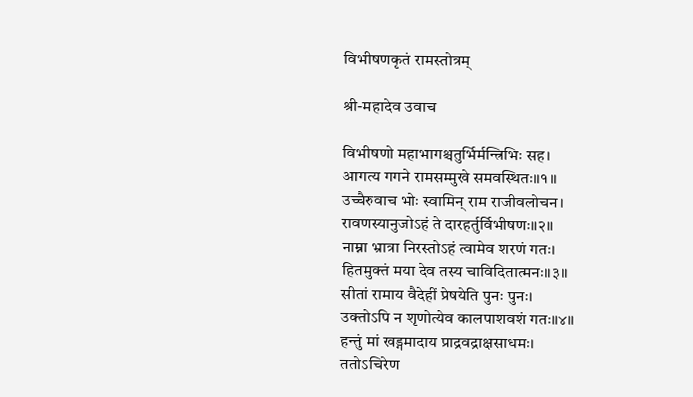विभीषणकृतं रामस्तोत्रम्

श्री-महादेव उवाच

विभीषणो महाभागश्चतुर्भिर्मन्त्रिभिः सह।
आगत्य गगने रामसम्मुखे समवस्थितः॥१॥
उच्चैरुवाच भोः स्वामिन् राम राजीवलोचन।
रावणस्यानुजोऽहं ते दारहर्तुर्विभीषणः॥२॥
नाम्ना भ्रात्रा निरस्तोऽहं त्वामेव शरणं गतः।
हितमुक्तं मया देव तस्य चाविदितात्मनः॥३॥
सीतां रामाय वैदेहीं प्रेषयेति पुनः पुनः।
उक्तोऽपि न शृणोत्येव कालपाशवशं गतः॥४॥
हन्तुं मां खड्गमादाय प्राद्रवद्राक्षसाधमः।
ततोऽचिरेण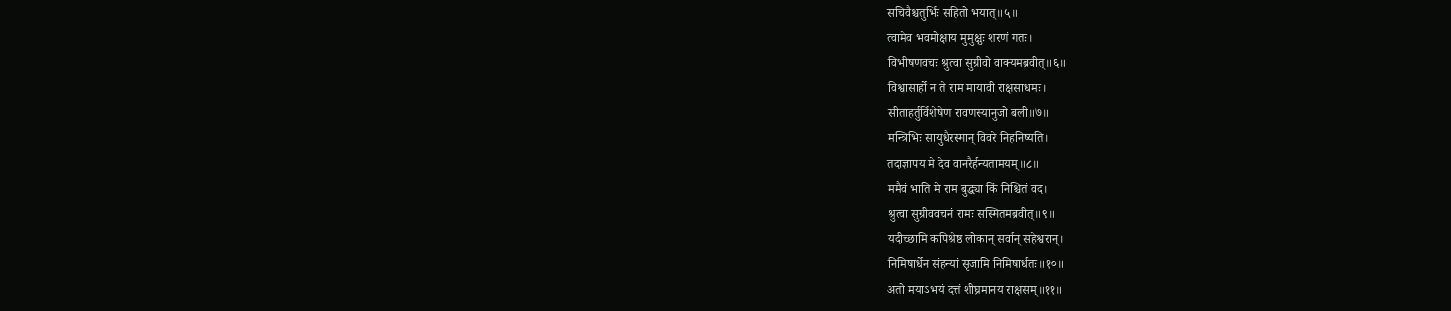सचिवैश्चतुर्भिः सहितो भयात्॥५॥
त्वामेव भवमोक्षाय मुमुक्षुः शरणं गतः।
विभीषणवचः श्रुत्वा सुग्रीवो वाक्यमब्रवीत्॥६॥
विश्वासार्हो न ते राम मायावी राक्षसाधमः।
सीताहर्तुर्विशेषेण रावणस्यानुजो बली॥७॥
मन्त्रिभिः सायुधैरस्मान् विवरे निहनिष्यति।
तदाज्ञापय मे देव वानरैर्हन्यतामयम्॥८॥
ममैवं भाति मे राम बुद्ध्या किं निश्चितं वद।
श्रुत्वा सुग्रीववचनं रामः सस्मितमब्रवीत्॥९॥
यदीच्छामि कपिश्रेष्ठ लोकान् सर्वान् सहेश्वरान्।
निमिषार्धेन संहन्यां सृजामि निमिषार्धतः॥१०॥
अतो मयाऽभयं दत्तं शीघ्रमानय राक्षसम्॥११॥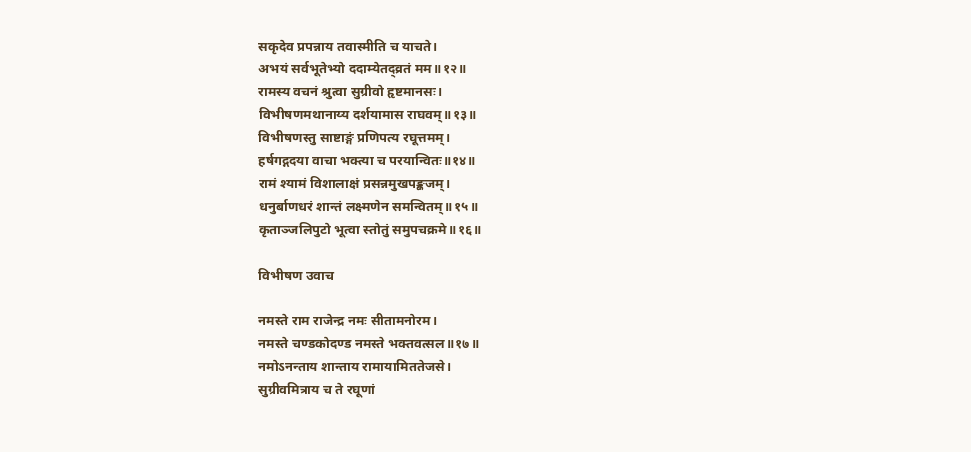सकृदेव प्रपन्नाय तवास्मीति च याचते।
अभयं सर्वभूतेभ्यो ददाम्येतद्व्रतं मम॥१२॥
रामस्य वचनं श्रुत्वा सुग्रीवो हृष्टमानसः।
विभीषणमथानाय्य दर्शयामास राघवम्॥१३॥
विभीषणस्तु साष्टाङ्गं प्रणिपत्य रघूत्तमम्।
हर्षगद्गदया वाचा भक्त्या च परयान्वितः॥१४॥
रामं श्यामं विशालाक्षं प्रसन्नमुखपङ्कजम्।
धनुर्बाणधरं शान्तं लक्ष्मणेन समन्वितम्॥१५॥
कृताञ्जलिपुटो भूत्वा स्तोतुं समुपचक्रमे॥१६॥

विभीषण उवाच

नमस्ते राम राजेन्द्र नमः सीतामनोरम।
नमस्ते चण्डकोदण्ड नमस्ते भक्तवत्सल॥१७॥
नमोऽनन्ताय शान्ताय रामायामिततेजसे।
सुग्रीवमित्राय च ते रघूणां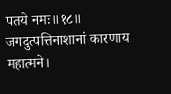पतये नमः॥१८॥
जगदुत्पत्तिनाशानां कारणाय महात्मने।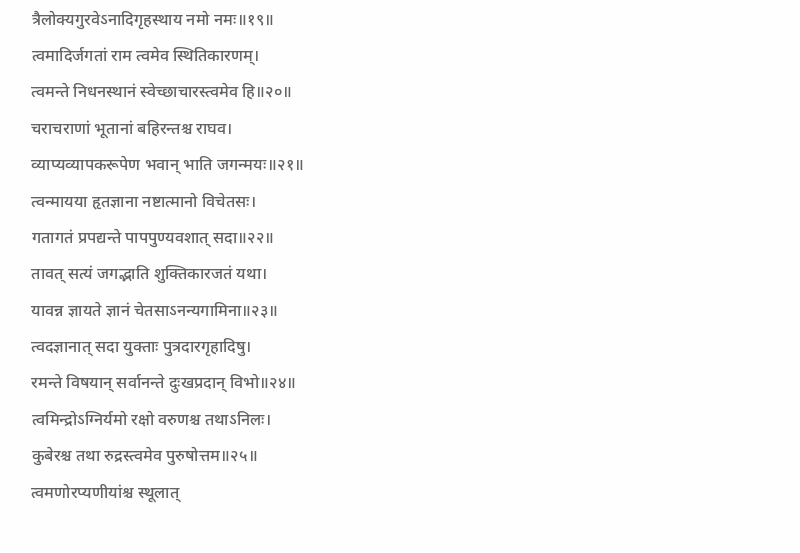त्रैलोक्यगुरवेऽनादिगृहस्थाय नमो नमः॥१९॥
त्वमादिर्जगतां राम त्वमेव स्थितिकारणम्।
त्वमन्ते निधनस्थानं स्वेच्छाचारस्त्वमेव हि॥२०॥
चराचराणां भूतानां बहिरन्तश्च राघव।
व्याप्यव्यापकरूपेण भवान् भाति जगन्मयः॥२१॥
त्वन्मायया हृतज्ञाना नष्टात्मानो विचेतसः।
गतागतं प्रपद्यन्ते पापपुण्यवशात् सदा॥२२॥
तावत् सत्यं जगद्भाति शुक्तिकारजतं यथा।
यावन्न ज्ञायते ज्ञानं चेतसाऽनन्यगामिना॥२३॥
त्वदज्ञानात् सदा युक्ताः पुत्रदारगृहादिषु।
रमन्ते विषयान् सर्वानन्ते दुःखप्रदान् विभो॥२४॥
त्वमिन्द्रोऽग्निर्यमो रक्षो वरुणश्च तथाऽनिलः।
कुबेरश्च तथा रुद्रस्त्वमेव पुरुषोत्तम॥२५॥
त्वमणोरप्यणीयांश्च स्थूलात्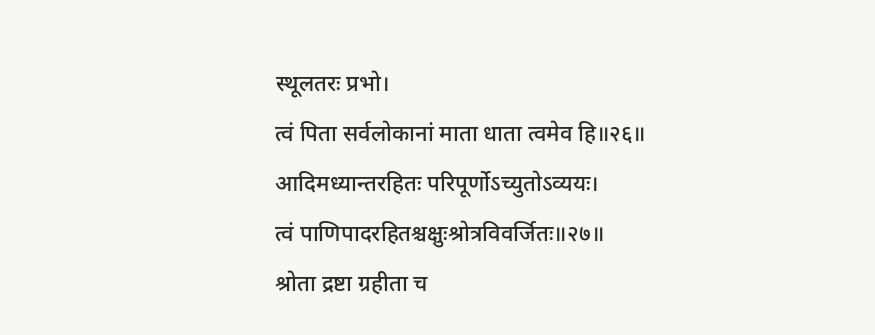स्थूलतरः प्रभो।
त्वं पिता सर्वलोकानां माता धाता त्वमेव हि॥२६॥
आदिमध्यान्तरहितः परिपूर्णोऽच्युतोऽव्ययः।
त्वं पाणिपादरहितश्चक्षुःश्रोत्रविवर्जितः॥२७॥
श्रोता द्रष्टा ग्रहीता च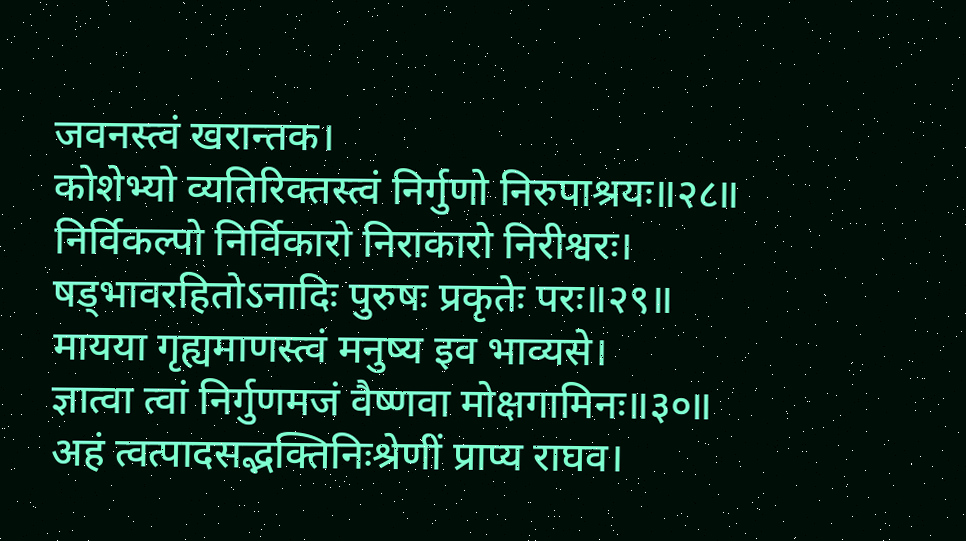जवनस्त्वं खरान्तक।
कोशेभ्यो व्यतिरिक्तस्त्वं निर्गुणो निरुपाश्रयः॥२८॥
निर्विकल्पो निर्विकारो निराकारो निरीश्वरः।
षड्भावरहितोऽनादिः पुरुषः प्रकृतेः परः॥२९॥
मायया गृह्यमाणस्त्वं मनुष्य इव भाव्यसे।
ज्ञात्वा त्वां निर्गुणमजं वैष्णवा मोक्षगामिनः॥३०॥
अहं त्वत्पादसद्भक्तिनिःश्रेणीं प्राप्य राघव।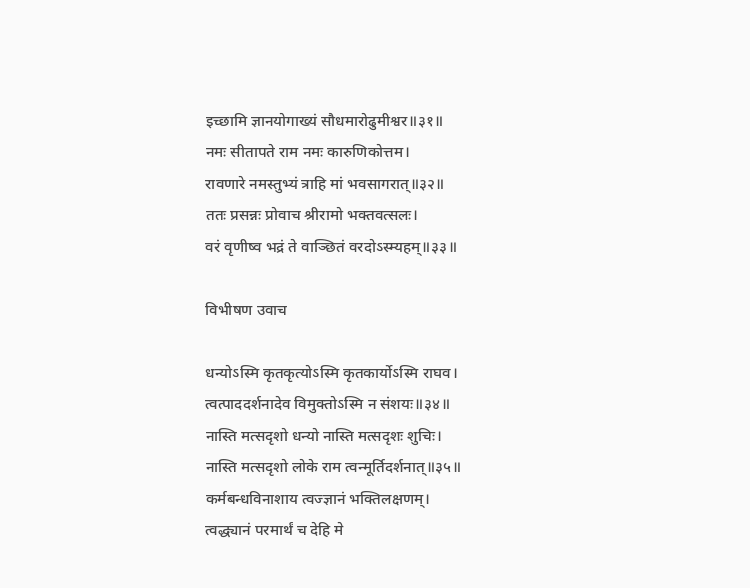इच्छामि ज्ञानयोगाख्यं सौधमारोढुमीश्वर॥३१॥
नमः सीतापते राम नमः कारुणिकोत्तम।
रावणारे नमस्तुभ्यं त्राहि मां भवसागरात्॥३२॥
ततः प्रसन्नः प्रोवाच श्रीरामो भक्तवत्सलः।
वरं वृणीष्व भद्रं ते वाञ्छितं वरदोऽस्म्यहम्॥३३॥

विभीषण उवाच

धन्योऽस्मि कृतकृत्योऽस्मि कृतकार्योऽस्मि राघव।
त्वत्पाददर्शनादेव विमुक्तोऽस्मि न संशयः॥३४॥
नास्ति मत्सदृशो धन्यो नास्ति मत्सदृशः शुचिः।
नास्ति मत्सदृशो लोके राम त्वन्मूर्तिदर्शनात्॥३५॥
कर्मबन्धविनाशाय त्वज्ज्ञानं भक्तिलक्षणम्।
त्वद्ध्यानं परमार्थं च देहि मे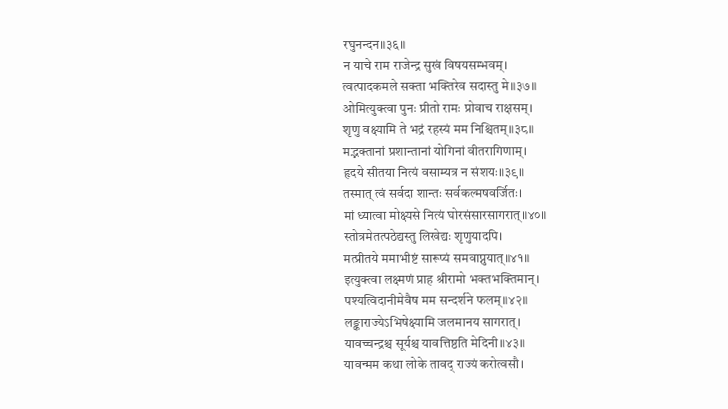रघुनन्दन॥३६॥
न याचे राम राजेन्द्र सुखं विषयसम्भवम्।
त्वत्पादकमले सक्ता भक्तिरेव सदास्तु मे॥३७॥
ओमित्युक्त्वा पुनः प्रीतो रामः प्रोवाच राक्षसम्।
शृणु वक्ष्यामि ते भद्रं रहस्यं मम निश्चितम्॥३८॥
मद्भक्तानां प्रशान्तानां योगिनां वीतरागिणाम्।
हृदये सीतया नित्यं वसाम्यत्र न संशयः॥३९॥
तस्मात् त्वं सर्वदा शान्तः सर्वकल्मषवर्जितः।
मां ध्यात्वा मोक्ष्यसे नित्यं घोरसंसारसागरात्॥४०॥
स्तोत्रमेतत्पठेद्यस्तु लिखेद्यः शृणुयादपि।
मत्प्रीतये ममाभीष्टं सारूप्यं समवाप्नुयात्॥४१॥
इत्युक्त्वा लक्ष्मणं प्राह श्रीरामो भक्तभक्तिमान्।
पश्यत्विदानीमेवैष मम सन्दर्शने फलम्॥४२॥
लङ्काराज्येऽभिषेक्ष्यामि जलमानय सागरात्।
यावच्चन्द्रश्च सूर्यश्च यावत्तिष्ठति मेदिनी॥४३॥
यावन्मम कथा लोके तावद् राज्यं करोत्वसौ।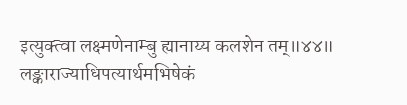इत्युक्त्वा लक्ष्मणेनाम्बु ह्यानाय्य कलशेन तम्॥४४॥
लङ्काराज्याधिपत्यार्थमभिषेकं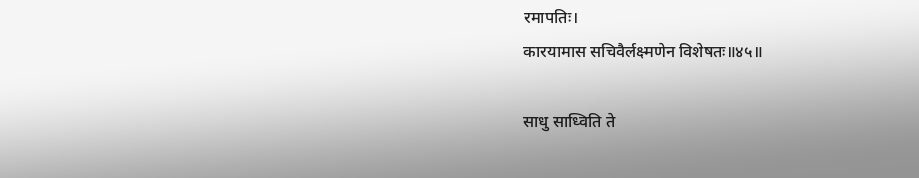रमापतिः।
कारयामास सचिवैर्लक्ष्मणेन विशेषतः॥४५॥

साधु साध्विति ते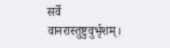सर्वे वानरास्तुष्टुवुर्भृशम्।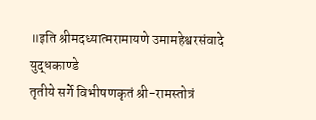॥इति श्रीमदध्यात्मरामायणे उमामहेश्वरसंवादे युद्धकाण्डे
तृतीये सर्गे विभीषणकृतं श्री-रामस्तोत्रं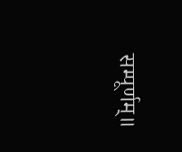सम्पूर्णम्॥